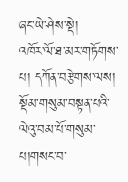ཞང་ཡེ་ཤེས་སྡེ།
འཁོར་ལོ་ཐ་མར་གཏོགས་པ། དཀོན་བརྩེགས་ལས། སྡོམ་གསུམ་བསྟན་པའི་ལེའུ་བམ་པོ་གསུམ་པ།གསང་བ་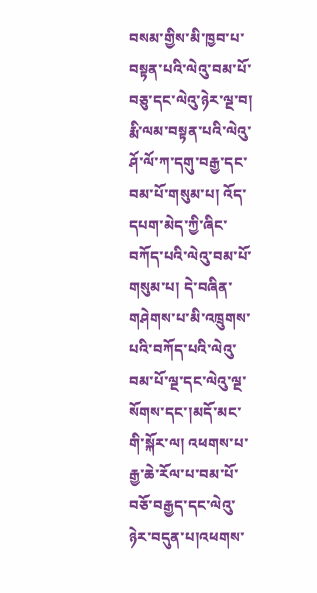བསམ་གྱིས་མི་ཁྱབ་པ་བསྟན་པའི་ལེའུ་བམ་པོ་བཅུ་དང་ལེའུ་ཉེར་ལྔ་བ། རྨི་ལམ་བསྟན་པའི་ལེའུ་ཤོ་ལོ་ཀ་དགུ་བརྒྱ་དང་བམ་པོ་གསུམ་པ། འོད་དཔག་མེད་ཀྱི་ཞིང་བཀོད་པའི་ལེའུ་བམ་པོ་གསུམ་པ། དེ་བཞིན་གཤེགས་པ་མི་འཁྲུགས་པའི་བཀོད་པའི་ལེའུ་བམ་པོ་ལྔ་དང་ལེའུ་ལྔ་སོགས་དང་།མདོ་མང་གི་སྐོར་ལ། འཕགས་པ་རྒྱ་ཆེ་རོལ་པ་བམ་པོ་བཅོ་བརྒྱད་དང་ལེའུ་ཉེར་བདུན་པ།འཕགས་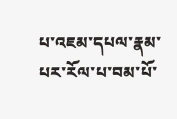པ་འཇམ་དཔལ་རྣམ་པར་རོལ་པ་བམ་པོ་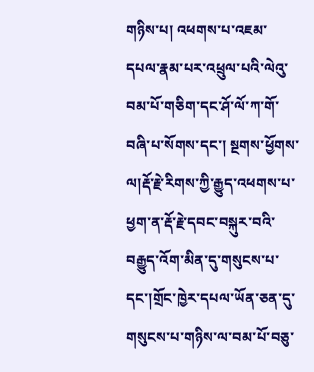གཉིས་པ། འཕགས་པ་འཇམ་དཔལ་རྣམ་པར་འཕྲུལ་པའི་ལེའུ་བམ་པོ་གཅིག་དང་ཤོ་ལོ་ཀ་གོ་བཞི་པ་སོགས་དང་། སྔགས་ཕྱོགས་ལ།རྡོ་རྗེ་རིགས་ཀྱི་རྒྱུད་འཕགས་པ་ཕྱག་ན་རྡོ་རྗེ་དབང་བསྐུར་བའི་བརྒྱུད་འོག་མིན་དུ་གསུངས་པ་དང་།གྲོང་ཁྱེར་དཔལ་ཡོན་ཅན་དུ་གསུངས་པ་གཉིས་ལ་བམ་པོ་བཅུ་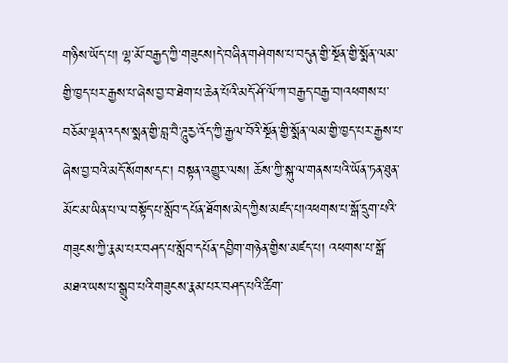གཉིས་ཡོད་པ། ལྷ་མོ་བརྒྱད་ཀྱི་གཟུངས།དེ་བཞིན་གཤེགས་པ་བདུན་གྱི་སྔོན་གྱི་སྨོན་ལམ་གྱི་ཁྱད་པར་རྒྱས་པ་ཞེས་བྱ་བ་ཐེག་པ་ཆེན་པོའི་མདོ་ཤོ་ལོ་ཀ་བརྒྱད་བརྒྱ་བ།འཕགས་པ་བཅོམ་ལྡན་འདས་སྨན་གྱི་བླ་བཻ་ཌཱུརྱ་འོད་ཀྱི་རྒྱལ་བོའི་སྔོན་གྱི་སྨོན་ལམ་གྱི་ཁྱད་པར་རྒྱས་པ་ཞེས་བྱ་བའི་མདོ་སོགས་དང་། བསྟན་འགྱུར་ལས། ཆོས་ཀྱི་སྐུ་ལ་གནས་པའི་ཡོན་ཏན་ཐུན་མོང་མ་ཡིན་པ་ལ་བསྟོད་པ་སློབ་དཔོན་ཐོགས་མེད་ཀྱིས་མཛད་པ།འཕགས་པ་སྒོ་དྲུག་པའི་གཟུངས་ཀྱི་རྣམ་པར་བཤད་པ་སློབ་དཔོན་དབྱིག་གཉེན་གྱིས་མཛད་པ། འཕགས་པ་སྒོ་མཐའ་ཡས་པ་སྒྲུབ་པའི་གཟུངས་རྣམ་པར་བཤད་པའི་ཚིག་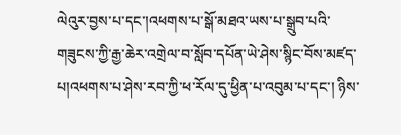ལེའུར་བྱས་པ་དང་།འཕགས་པ་སྒོ་མཐའ་ཡས་པ་སྒྲུབ་པའི་གཟུངས་ཀྱི་རྒྱ་ཆེར་འགྲེལ་བ་སློབ་དཔོན་ཡེ་ཤེས་སྙིང་བོས་མཛད་པ།འཕགས་པ་ཤེས་རབ་ཀྱི་ཕ་རོལ་དུ་ཕྱིན་པ་འབུམ་པ་དང་། ཉིས་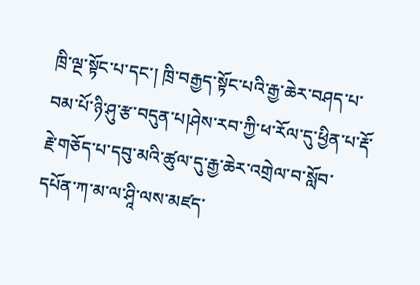ཁྲི་ལྔ་སྟོང་པ་དང་། ཁྲི་བརྒྱད་སྟོང་པའི་རྒྱ་ཆེར་བཤད་པ་བམ་པོ་ཉི་ཤུ་རྩ་བདུན་པ།ཤེས་རབ་ཀྱི་ཕ་རོལ་དུ་ཕྱིན་པ་རྡོ་རྗེ་གཅོད་པ་དབུ་མའི་ཚུལ་དུ་རྒྱ་ཆེར་འགྲེལ་བ་སློབ་དཔོན་ཀ་མ་ལ་ཤཱི་ལས་མཛད་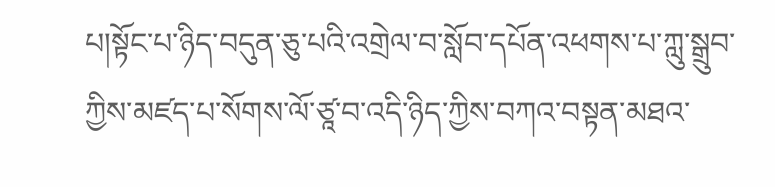པ།སྟོང་པ་ཉིད་བདུན་ཅུ་པའི་འགྲེལ་བ་སློབ་དཔོན་འཕགས་པ་ཀླུ་སྒྲུབ་ཀྱིས་མཛད་པ་སོགས་ལོ་ཙཱ་བ་འདི་ཉིད་ཀྱིས་བཀའ་བསྟན་མཐའ་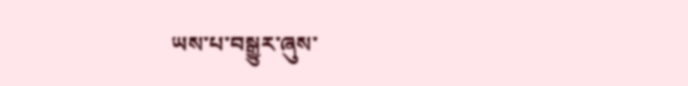ཡས་པ་བསྒྱུར་ཞུས་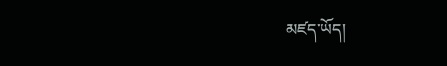མཛད་ཡོད།